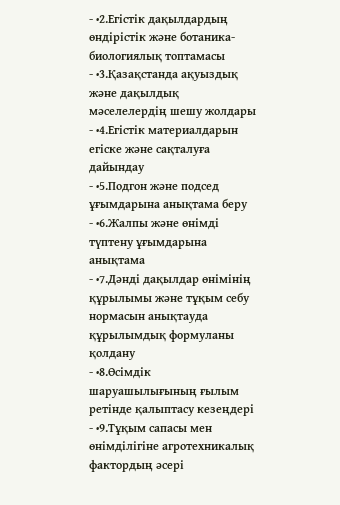- •2.Егістік дақылдардың өндірістік және ботаника-биологиялық топтамасы
- •3.Қазақстанда ақуыздық және дақылдық мәселелердің шешу жолдары
- •4.Егістік материалдарын егіске және сақталуға дайындау
- •5.Подгон және подсед ұғымдарына анықтама беру
- •6.Жалпы және өнімді түптену ұғымдарына анықтама
- •7.Дәнді дақылдар өнімінің құрылымы және тұқым себу нормасын анықтауда құрылымдық формуланы қолдану
- •8.Өсімдік шаруашылығының ғылым ретінде қалыптасу кезеңдері
- •9.Тұқым сапасы мен өнімділігіне агротехникалық фактордың әсері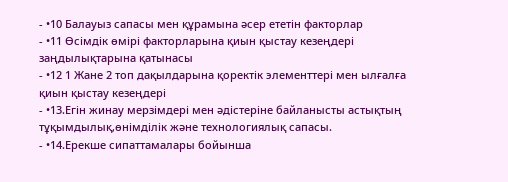- •10 Балауыз сапасы мен құрамына әсер ететін факторлар
- •11 Өсімдік өмірі факторларына қиын қыстау кезеңдері заңдылықтарына қатынасы
- •12 1 Жане 2 топ дақылдарына қоректік элементтері мен ылғалға қиын қыстау кезеңдері
- •13.Егін жинау мерзімдері мен әдістеріне байланысты астықтың тұқымдылық,өнімділік және технологиялық сапасы.
- •14.Ерекше сипаттамалары бойынша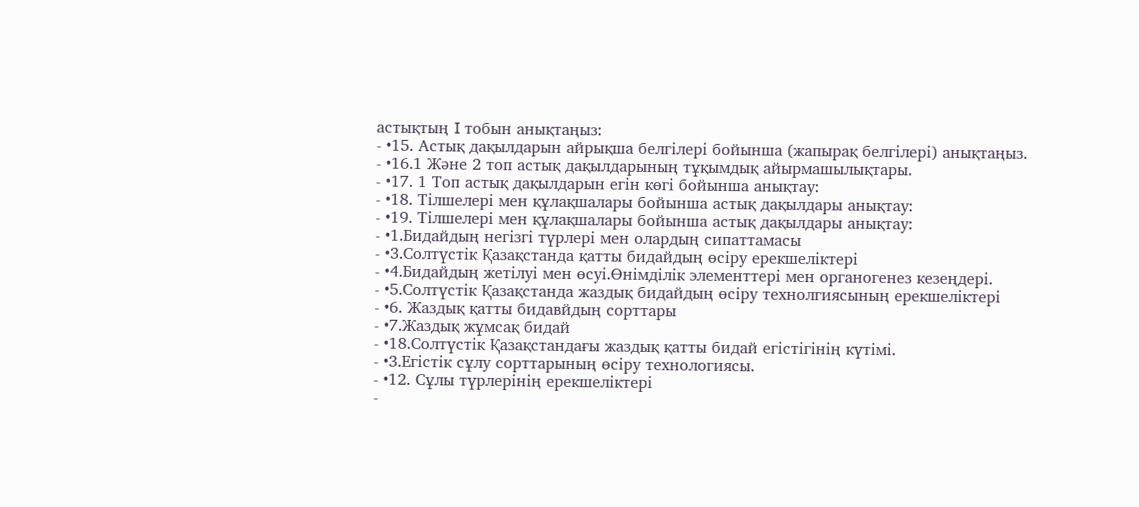астықтың I тобын анықтаңыз:
- •15. Астық дақылдарын айрықша белгілері бойынша (жапырақ белгілері) анықтаңыз.
- •16.1 Және 2 топ астық дақылдарының тұқымдық айырмашылықтары.
- •17. 1 Топ астық дақылдарын егін көгі бойынша анықтау:
- •18. Тілшелері мен құлақшалары бойынша астық дақылдары анықтау:
- •19. Тілшелері мен құлақшалары бойынша астық дақылдары анықтау:
- •1.Бидайдың негізгі түрлері мен олардың сипаттамасы
- •3.Солтүстік Қазақстанда қатты бидайдың өсіру ерекшеліктері
- •4.Бидайдың жетілуі мен өсуі.Өнімділік элементтері мен органогенез кезеңдері.
- •5.Солтүстік Қазақстанда жаздық бидайдың өсіру технолгиясының ерекшеліктері
- •6. Жаздық қатты бидавйдың сорттары
- •7.Жаздық жұмсақ бидай
- •18.Солтүстік Қазақстандағы жаздық қатты бидай егістігінің күтімі.
- •3.Егістік сұлу сорттарының өсіру технологиясы.
- •12. Сұлы түрлерінің ерекшеліктері
-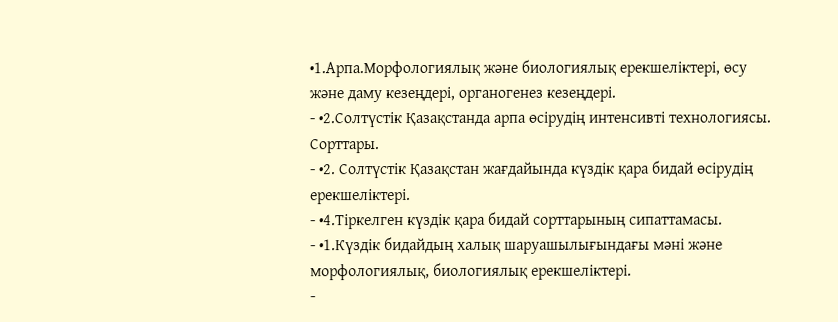•1.Арпа.Морфологиялық және биологиялық ерекшеліктері, өсу және даму кезеңдері, органогенез кезеңдері.
- •2.Солтүстік Қазақстанда арпа өсірудің интенсивті технологиясы. Сорттары.
- •2. Солтүстік Қазақстан жағдайында күздік қара бидай өсірудің ерекшеліктері.
- •4.Тіркелген күздік қара бидай сорттарының сипаттамасы.
- •1.Күздік бидайдың халық шаруашылығындағы мәні және морфологиялық, биологиялық ерекшеліктері.
-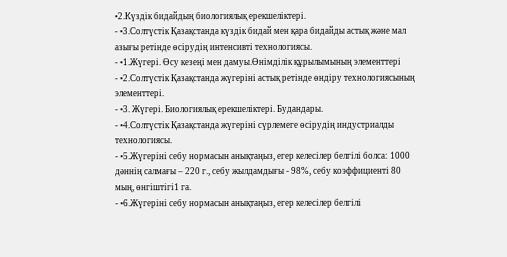•2.Күздік бидайдың биологиялық ерекшеліктері.
- •3.Солтүстік Қазақстанда күздік бидай мен қара бидайды астық және мал азығы ретінде өсірудің интенсивті технологиясы.
- •1.Жүгері. Өсу кезеңі мен дамуы.Өнімділік құрылымының элементтері
- •2.Солтүстік Қазақстанда жүгеріні астық ретінде өндіру технологиясының элементтері.
- •3. Жүгері. Биологиялық ерекшеліктері. Будандары.
- •4.Солтүстік Қазақстанда жүгеріні сүрлемеге өсірудің индустриалды технологиясы.
- •5.Жүгеріні себу нормасын анықтаңыз, егер келесілер белгілі болса: 1000 дәннің салмағы – 220 г., себу жылдамдығы - 98%, себу коэффициенті 80 мың, өнгіштігі1 га.
- •6.Жүгеріні себу нормасын анықтаңыз, егер келесілер белгілі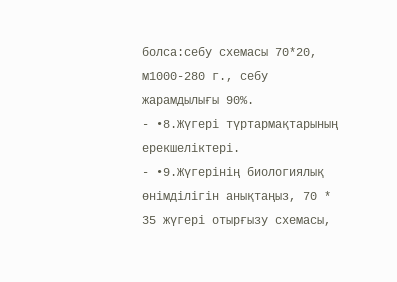болса:себу схемасы 70*20, м1000-280 г., себу жарамдылығы 90%.
- •8.Жүгері түртармақтарының ерекшеліктері.
- •9.Жүгерінің биологиялық өнімділігін анықтаңыз, 70 * 35 жүгері отырғызу схемасы,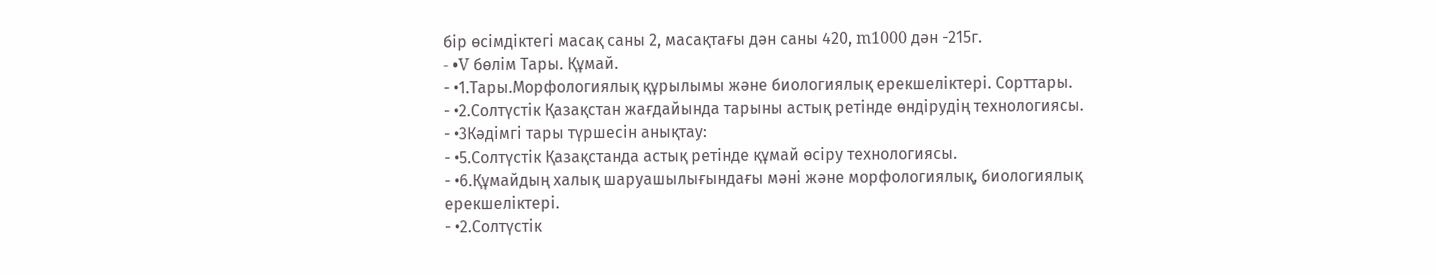бір өсімдіктегі масақ саны 2, масақтағы дән саны 420, m1000 дән -215г.
- •V бөлім Тары. Құмай.
- •1.Тары.Морфологиялық құрылымы және биологиялық ерекшеліктері. Сорттары.
- •2.Солтүстік Қазақстан жағдайында тарыны астық ретінде өндірудің технологиясы.
- •3Кәдімгі тары түршесін анықтау:
- •5.Солтүстік Қазақстанда астық ретінде құмай өсіру технологиясы.
- •6.Құмайдың халық шаруашылығындағы мәні және морфологиялық, биологиялық ерекшеліктері.
- •2.Солтүстік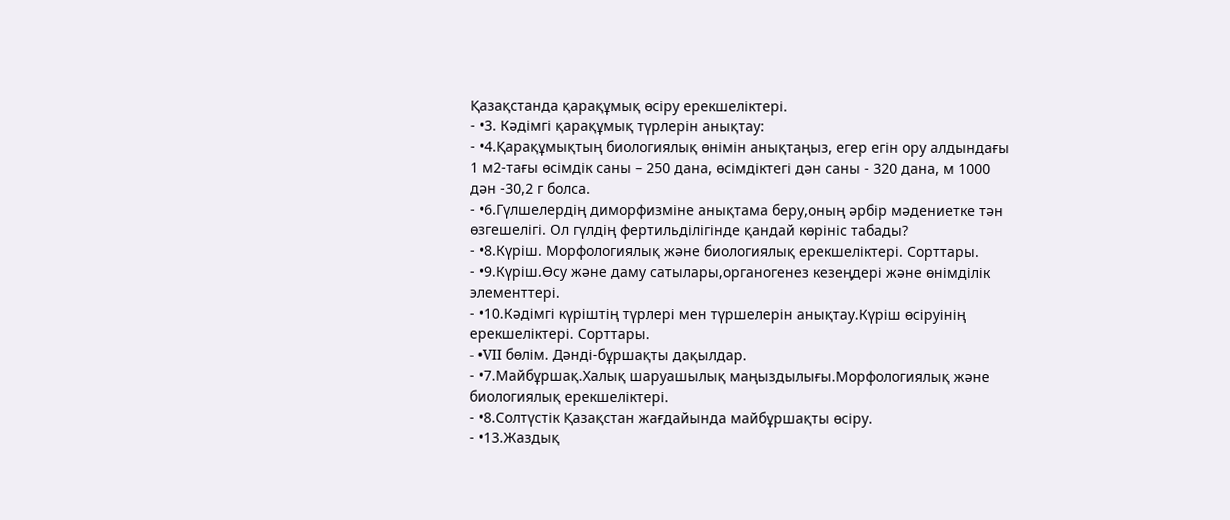Қазақстанда қарақұмық өсіру ерекшеліктері.
- •3. Кәдімгі қарақұмық түрлерін анықтау:
- •4.Қарақұмықтың биологиялық өнімін анықтаңыз, егер егін ору алдындағы 1 м2-тағы өсімдік саны – 250 дана, өсімдіктегі дән саны - 320 дана, м 1000 дән -30,2 г болса.
- •6.Гүлшелердің диморфизміне анықтама беру,оның әрбір мәдениетке тән өзгешелігі. Ол гүлдің фертильділігінде қандай көрініс табады?
- •8.Күріш. Морфологиялық және биологиялық ерекшеліктері. Сорттары.
- •9.Күріш.Өсу және даму сатылары,органогенез кезеңдері және өнімділік элементтері.
- •10.Кәдімгі күріштің түрлері мен түршелерін анықтау.Күріш өсіруінің ерекшеліктері. Сорттары.
- •VII бөлім. Дәнді-бұршақты дақылдар.
- •7.Майбұршақ.Халық шаруашылық маңыздылығы.Морфологиялық және биологиялық ерекшеліктері.
- •8.Солтүстік Қазақстан жағдайында майбұршақты өсіру.
- •13.Жаздық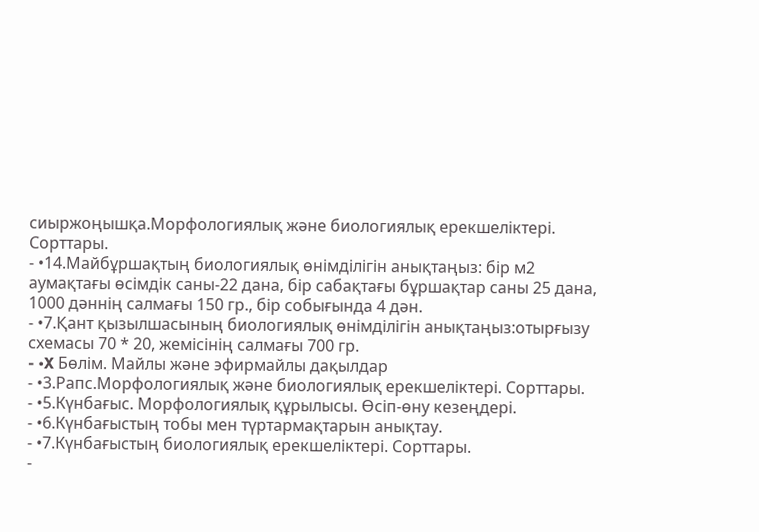сиыржоңышқа.Морфологиялық және биологиялық ерекшеліктері. Сорттары.
- •14.Майбұршақтың биологиялық өнімділігін анықтаңыз: бір м2 аумақтағы өсімдік саны-22 дана, бір сабақтағы бұршақтар саны 25 дана, 1000 дәннің салмағы 150 гр., бір собығында 4 дән.
- •7.Қант қызылшасының биологиялық өнімділігін анықтаңыз:отырғызу схемасы 70 * 20, жемісінің салмағы 700 гр.
- •X Бөлім. Майлы және эфирмайлы дақылдар
- •3.Рапс.Морфологиялық және биологиялық ерекшеліктері. Сорттары.
- •5.Күнбағыс. Морфологиялық құрылысы. Өсіп-өну кезеңдері.
- •6.Күнбағыстың тобы мен түртармақтарын анықтау.
- •7.Күнбағыстың биологиялық ерекшеліктері. Сорттары.
-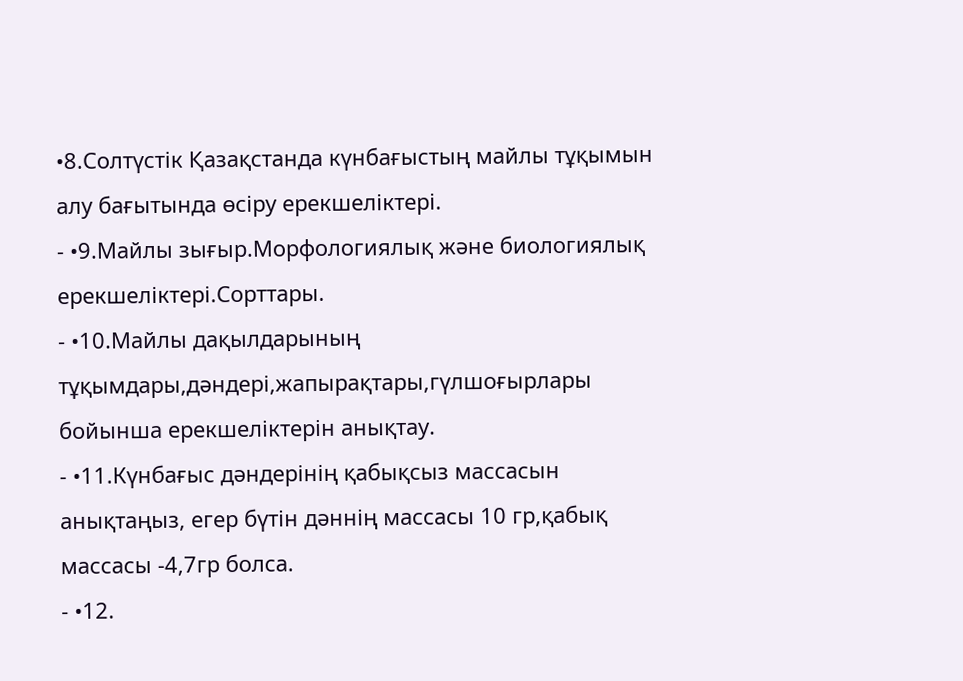•8.Солтүстік Қазақстанда күнбағыстың майлы тұқымын алу бағытында өсіру ерекшеліктері.
- •9.Майлы зығыр.Морфологиялық және биологиялық ерекшеліктері.Сорттары.
- •10.Майлы дақылдарының тұқымдары,дәндері,жапырақтары,гүлшоғырлары бойынша ерекшеліктерін анықтау.
- •11.Күнбағыс дәндерінің қабықсыз массасын анықтаңыз, егер бүтін дәннің массасы 10 гр,қабық массасы -4,7гр болса.
- •12.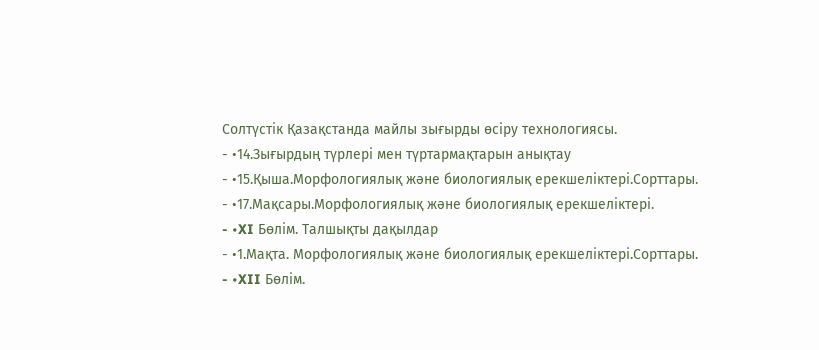Солтүстік Қазақстанда майлы зығырды өсіру технологиясы.
- •14.Зығырдың түрлері мен түртармақтарын анықтау
- •15.Қыша.Морфологиялық және биологиялық ерекшеліктері.Сорттары.
- •17.Мақсары.Морфологиялық және биологиялық ерекшеліктері.
- •XI Бөлім. Талшықты дақылдар
- •1.Мақта. Морфологиялық және биологиялық ерекшеліктері.Сорттары.
- •XII Бөлім.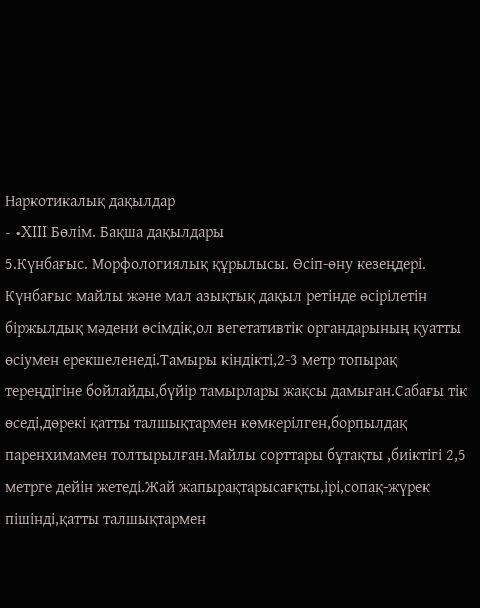Наркотикалық дақылдар
- •XIII Бөлім. Бақша дақылдары
5.Күнбағыс. Морфологиялық құрылысы. Өсіп-өну кезеңдері.
Күнбағыс майлы және мал азықтық дақыл ретінде өсірілетін біржылдық мәдени өсімдік,ол вегетативтік органдарының қуатты өсіумен ерекшеленеді.Тамыры кіндікті,2-3 метр топырақ тереңдігіне бойлайды,бүйір тамырлары жақсы дамыған.Сабағы тік өседі,дөрекі қатты талшықтармен көмкерілген,борпылдақ паренхимамен толтырылған.Майлы сорттары бұтақты ,биіктігі 2,5 метрге дейін жетеді.Жай жапырақтарысағқты,ірі,сопақ-жүрек пішінді,қатты талшықтармен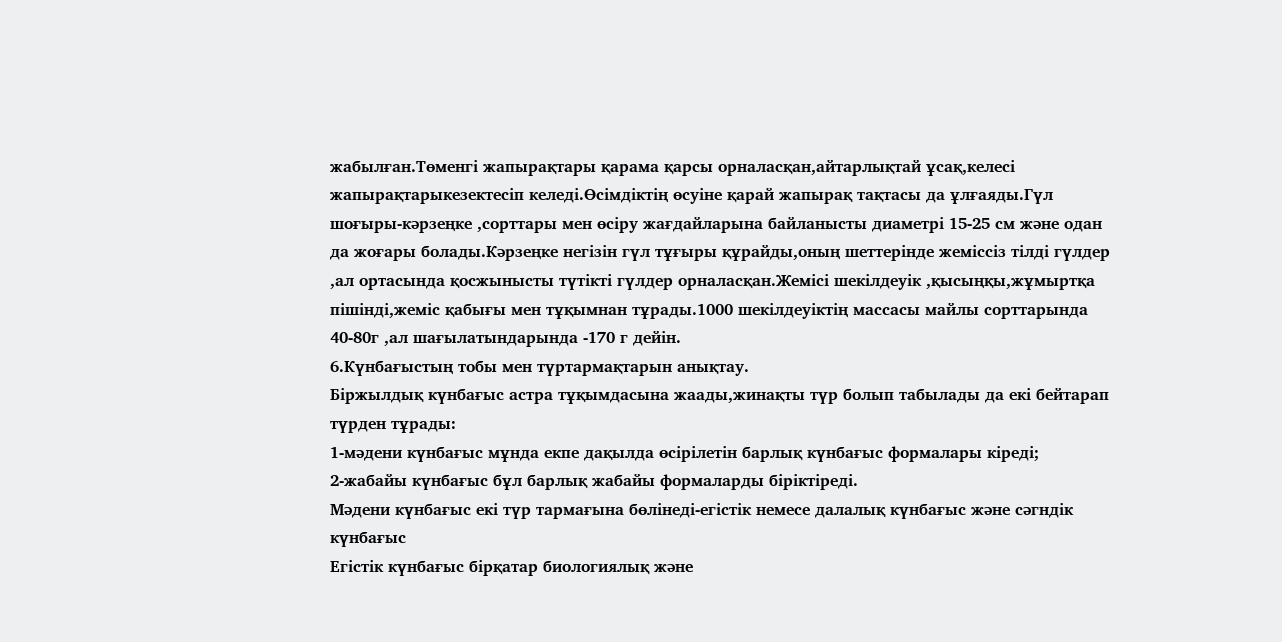жабылған.Төменгі жапырақтары қарама қарсы орналасқан,айтарлықтай ұсақ,келесі жапырақтарыкезектесіп келеді.Өсімдіктің өсуіне қарай жапырақ тақтасы да ұлғаяды.Гүл шоғыры-кәрзеңке ,сорттары мен өсіру жағдайларына байланысты диаметрі 15-25 см және одан да жоғары болады.Кәрзеңке негізін гүл тұғыры құрайды,оның шеттерінде жеміссіз тілді гүлдер ,ал ортасында қосжынысты түтікті гүлдер орналасқан.Жемісі шекілдеуік ,қысыңқы,жұмыртқа пішінді,жеміс қабығы мен тұқымнан тұрады.1000 шекілдеуіктің массасы майлы сорттарында 40-80г ,ал шағылатындарында -170 г дейін.
6.Күнбағыстың тобы мен түртармақтарын анықтау.
Біржылдық күнбағыс астра тұқымдасына жаады,жинақты түр болып табылады да екі бейтарап түрден тұрады:
1-мәдени күнбағыс мұнда екпе дақылда өсірілетін барлық күнбағыс формалары кіреді;
2-жабайы күнбағыс бұл барлық жабайы формаларды біріктіреді.
Мәдени күнбағыс екі түр тармағына бөлінеді-егістік немесе далалық күнбағыс және сәгндік күнбағыс
Егістік күнбағыс бірқатар биологиялық және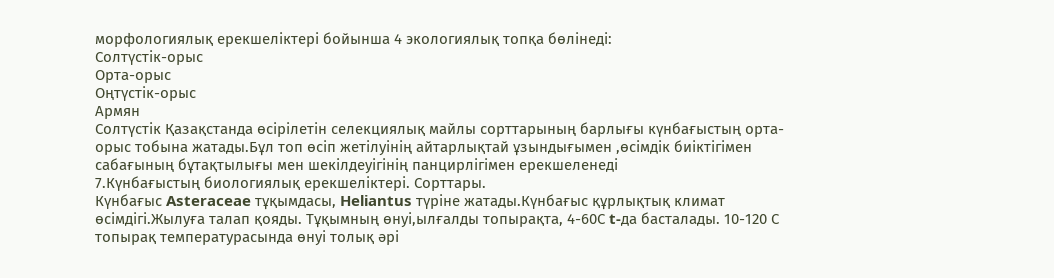морфологиялық ерекшеліктері бойынша 4 экологиялық топқа бөлінеді:
Солтүстік-орыс
Орта-орыс
Оңтүстік-орыс
Армян
Солтүстік Қазақстанда өсірілетін селекциялық майлы сорттарының барлығы күнбағыстың орта-орыс тобына жатады.Бұл топ өсіп жетілуінің айтарлықтай ұзындығымен ,өсімдік биіктігімен сабағының бұтақтылығы мен шекілдеуігінің панцирлігімен ерекшеленеді
7.Күнбағыстың биологиялық ерекшеліктері. Сорттары.
Күнбағыс Asteraceae тұқымдасы, Heliantus түріне жатады.Күнбағыс құрлықтық климат өсімдігі.Жылуға талап қояды. Тұқымның өнуі,ылғалды топырақта, 4-60С t-да басталады. 10-120 С топырақ температурасында өнуі толық әрі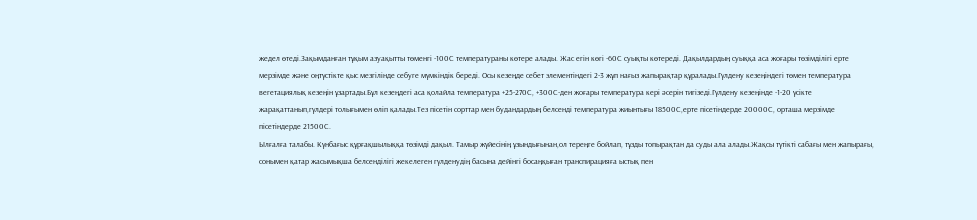жедел өтеді.Зақымданған тұқым азуақытты төменгі -100С температураны көтере алады. Жас егін көгі -60С суықты көтереді. Дақылдардың суыққа аса жоғары төзімділігі ерте мерзімде және оңтүстікте қыс мезгілінде себуге мүмкіндік береді. Осы кезеңде себет элементіндегі 2-3 жұп нағыз жапырақтар құралады.Гүлдену кезеңіндегі төмен температура вегетациялық кезеңін ұзартады.Бұл кезеңдегі аса қолайла температура +25-270С, +300С-ден жоғары температура кері әсерін тигізеді.Гүлдену кезеңінде -1-20 үсікте жарақаттанып,гүлдері толығымен өліп қалады.Тез пісетін сорттар мен будандардың белсенді температура жиынтығы 18500С,ерте пісетіндерде 20000С, орташа мерзімде пісетіндерде 21500С.
Ылғалға талабы. Күнбағыс құрғақшылыққа төзімді дақыл. Тамыр жүйесінің ұзындығынан,ол тереңге бойлап, тұзды топырақтан да суды ала алады.Жақсы түтікті сабағы мен жапырағы, сонымен қатар жасымықша белсенділігі жекелеген гүлденудің басына дейінгі босаңқыған транспирацияға ыстық пен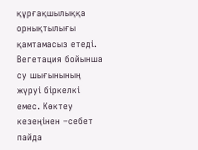құрғақшылыққа орнықтылығы қамтамасыз етеді. Вегетация бойынша су шығынының жүруі біркелкі емес. Көктеу кезеңінен –себет пайда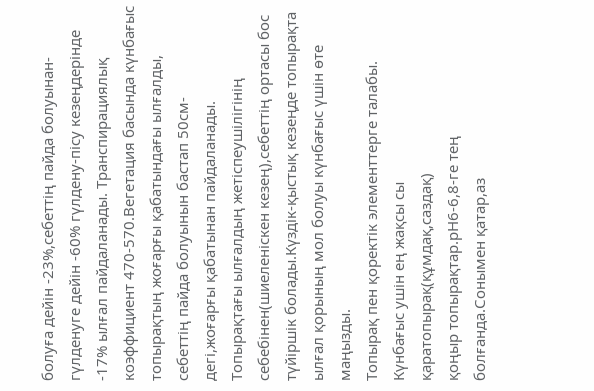болуға дейін -23%,себеттің пайда болуынан-гүлденуге дейін -60% гүлдену-пісу кезеңдерінде -17% ылғал пайдаланады. Транспирациялық коэффициент 470-570.Вегетация басында күнбағыс топырақтың жоғарғы қабатындағы ылғалды, себеттің пайда болуынын бастап 50см-дегі,жоғарғы қабатынан пайдаланады. Топырақтағы ылғалдың жетіспеушілігінің себебінен(шиеленіскен кезең),себеттің ортасы бос түйіршік болады.Күздік-қыстық кезеңде топырақта ылғал қорының мол болуы күнбағыс үшін өте маңызды.
Топырақ пен қоректік элементтерге талабы. Күнбағыс ушін ең жақсы сы қаратопырақ(құмдақ,саздақ)
қоңыр топырақтар.рН6-6,8-ге тең болғанда.Сонымен қатар,аз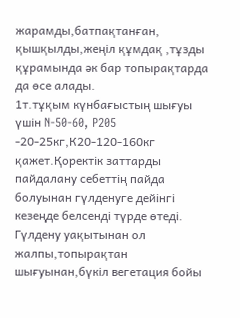жарамды,батпақтанған, қышқылды,жеңіл құмдақ ,тұзды құрамында әк бар топырақтарда да өсе алады.
1т.тұқым күнбағыстың шығуы үшін N-50-60, P205 -20-25кг,К20-120-160кг қажет.Қоректік заттарды пайдалану себеттің пайда болуынан гүлденуге дейінгі кезеңде белсенді түрде өтеді.
Гүлдену уақытынан ол жалпы,топырақтан шығуынан,бүкіл вегетация бойы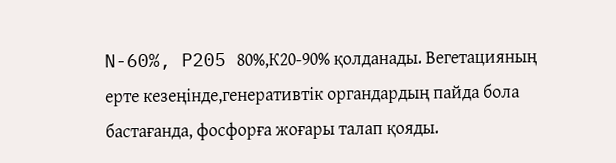N-60%, P205 80%,К20-90% қолданады. Вегетацияның ерте кезеңінде,генеративтік органдардың пайда бола бастағанда, фосфорға жоғары талап қояды.